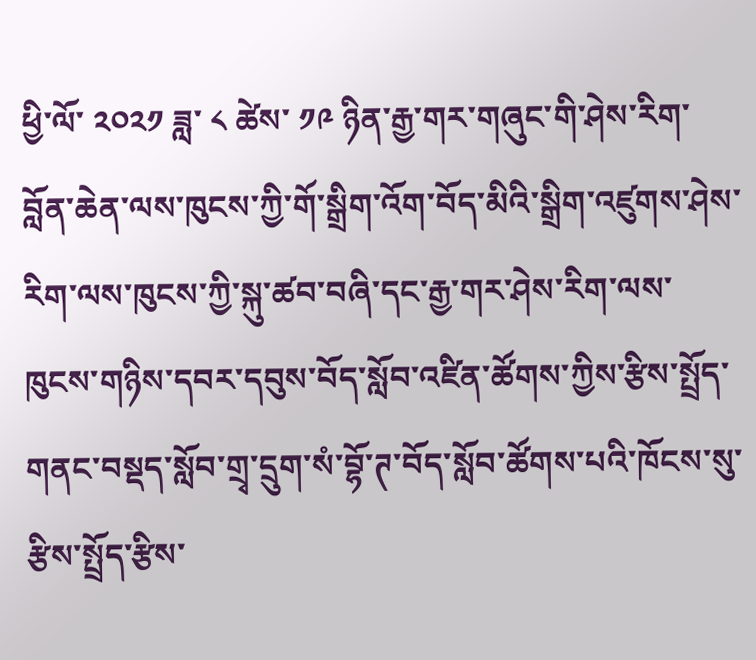ཕྱི་ལོ་ ༢༠༢༡ ཟླ་ ༨ ཚེས་ ༡༩ ཉིན་རྒྱ་གར་གཞུང་གི་ཤེས་རིག་བློན་ཆེན་ལས་ཁུངས་ཀྱི་གོ་སྒྲིག་འོག་བོད་མིའི་སྒྲིག་འཛུགས་ཤེས་རིག་ལས་ཁུངས་ཀྱི་སྐུ་ཚབ་བཞི་དང་རྒྱ་གར་ཤེས་རིག་ལས་ཁུངས་གཉིས་དབར་དབུས་བོད་སློབ་འཛིན་ཚོགས་ཀྱིས་རྩིས་སྤྲོད་གནང་བསྡད་སློབ་གྲྭ་དྲུག་སཾ་བྷོ་ཊ་བོད་སློབ་ཚོགས་པའི་ཁོངས་སུ་རྩིས་སྤྲོད་རྩིས་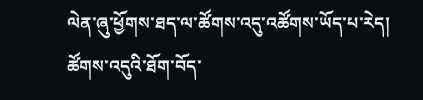ལེན་ཞུ་ཕྱོགས་ཐད་ལ་ཚོགས་འདུ་འཚོགས་ཡོད་པ་རེད།
ཚོགས་འདུའི་ཐོག་བོད་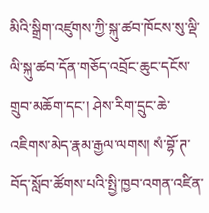མིའི་སྒྲིག་འཛུགས་ཀྱི་སྐུ་ཚབ་ཁོངས་སུ་ལྡི་ལི་སྐུ་ཚབ་དོན་གཅོད་འབྲོང་ཆུང་དངོས་གྲུབ་མཆོག་དང་། ཤེས་རིག་དྲུང་ཆེ་འཇིགས་མེད་རྣམ་རྒྱལ་ལགས། སཾ་བྷོ་ཊ་བོད་སློབ་ཚོགས་པའི་སྤྱི་ཁྱབ་འགན་འཛིན་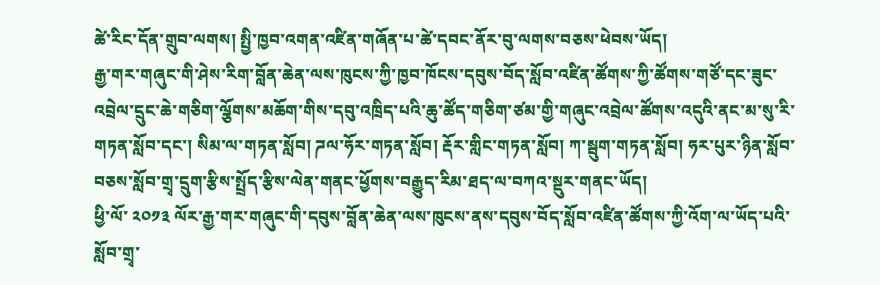ཚེ་རིང་དོན་གྲུབ་ལགས། སྤྱི་ཁྱབ་འགན་འཛིན་གཞོན་པ་ཚེ་དབང་ནོར་བུ་ལགས་བཅས་ཕེབས་ཡོད།
རྒྱ་གར་གཞུང་གི་ཤེས་རིག་བློན་ཆེན་ལས་ཁུངས་ཀྱི་ཁྱབ་ཁོངས་དབུས་བོད་སློབ་འཛིན་ཚོགས་ཀྱི་ཚོགས་གཙོ་དང་ཟུང་འབྲེལ་དྲུང་ཆེ་གཅིག་ལྕོགས་མཆོག་གིས་དབུ་འཁྲིད་པའི་ཆུ་ཚོད་གཅིག་ཙམ་གྱི་གཞུང་འབྲེལ་ཚོགས་འདུའི་ནང་མ་སུ་རི་གཏན་སློབ་དང་། སིམ་ལ་གཏན་སློབ། ཌལ་ཧོར་གཏན་སློབ། རྡོར་གླིང་གཏན་སློབ། ཀ་སྦུག་གཏན་སློབ། ཧར་པུར་ཉིན་སློབ་བཅས་སློབ་གྲྭ་དྲུག་རྩིས་སྤྲོད་རྩིས་ལེན་གནང་ཕྱོགས་བརྒྱུད་རིམ་ཐད་ལ་བཀའ་སྡུར་གནང་ཡོད།
ཕྱི་ལོ་ ༢༠༡༣ ལོར་རྒྱ་གར་གཞུང་གི་དབུས་བློན་ཆེན་ལས་ཁུངས་ནས་དབུས་བོད་སློབ་འཛིན་ཚོགས་ཀྱི་འོག་ལ་ཡོད་པའི་སློབ་གྲྭ་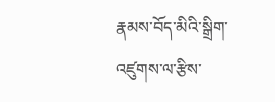རྣམས་བོད་མིའི་སྒྲིག་འཛུགས་ལ་རྩིས་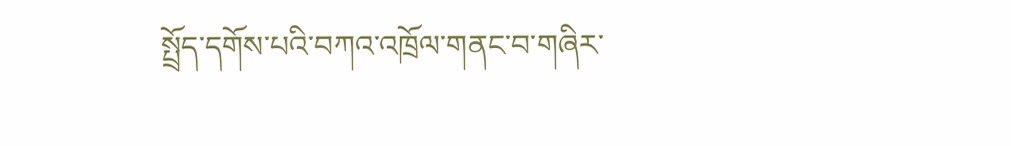སྤྲོད་དགོས་པའི་བཀའ་འཁྲོལ་གནང་བ་གཞིར་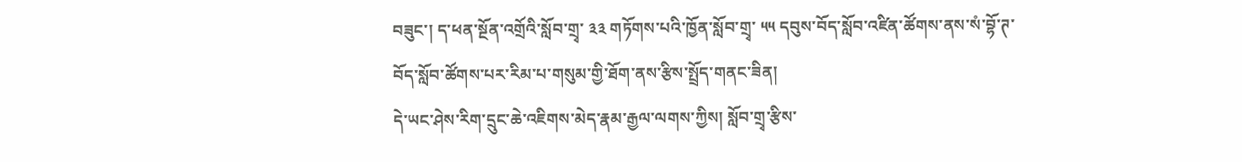བཟུང་། ད་ཕན་སྔོན་འགྲོའི་སློབ་གྲྭ་ ༣༣ གཏོགས་པའི་ཁྱོན་སློབ་གྲྭ་ ༥༥ དབུས་བོད་སློབ་འཛིན་ཚོགས་ནས་སཾ་བྷོ་ཊ་བོད་སློབ་ཚོགས་པར་རིམ་པ་གསུམ་གྱི་ཐོག་ནས་རྩིས་སྤྲོད་གནང་ཟིན།
དེ་ཡང་ཤེས་རིག་དྲུང་ཆེ་འཇིགས་མེད་རྣམ་རྒྱལ་ལགས་ཀྱིས། སློབ་གྲྭ་རྩིས་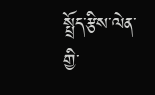སྤྲོད་རྩིས་ལེན་གྱི་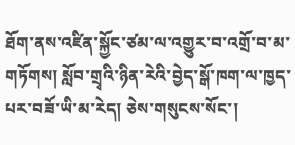ཐོག་ནས་འཛིན་སྐྱོང་ཙམ་ལ་འགྱུར་བ་འགྲོ་བ་མ་གཏོགས། སློབ་གྲྭའི་ཉིན་རེའི་བྱེད་སྒོ་ཁག་ལ་ཁྱད་པར་བཟོ་ཡི་མ་རེད། ཅེས་གསུངས་སོང་།